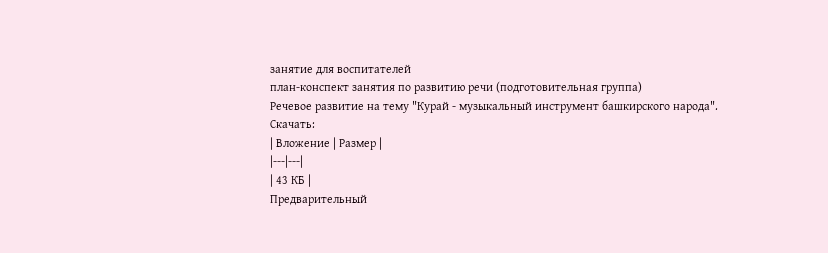занятие для воспитателей
план-конспект занятия по развитию речи (подготовительная группа)
Речевое развитие на тему "Курай - музыкальный инструмент башкирского народа".
Скачать:
| Вложение | Размер |
|---|---|
| 43 КБ |
Предварительный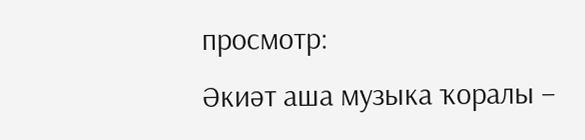просмотр:
Әкиәт аша музыка ҡоралы –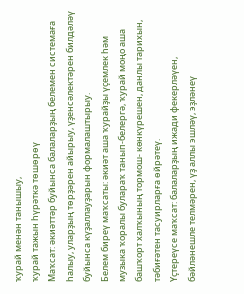ҡурай менән танышыу,
ҡурай тажын һүрәткә төшөрөү
Маҡсат: әкиәттәр буйынса балаларҙың белемен системаға һалыу, уларҙың төрҙәрен айырыу, үҙенсәлектәрен билдәләү буйынса күҙаллауҙарын формалаштырыу.
Белем биреү маҡсаты: әкиәт аша ҡурайҙы үҫемлек һәм музыка ҡоралы булараҡ танып-белергә, ҡурай моңо аша башҡорт халҡының тормош- кѳнкүрешен, данлы тарихын, тәбиғәтен тасуирларға өйрәтеү.
Үҫтереүсе маҡсат: балаларҙың ижади фекерләүен, бәйләнешле телмәрен, үҙ аллы эшләү, эҙләнеү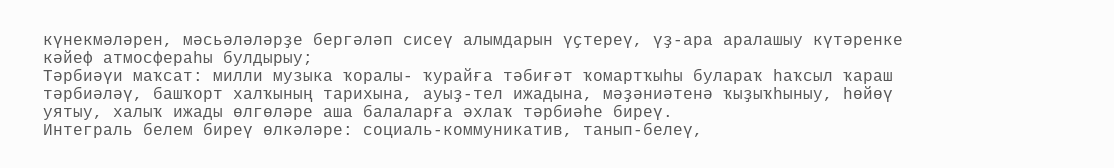күнекмәләрен, мәсьәләләрҙе бергәләп сисеү алымдарын үҫтереү, үҙ-ара аралашыу күтәренке кәйеф атмосфераһы булдырыу;
Тәрбиәүи маҡсат: милли музыка ҡоралы- ҡурайға тәбиғәт ҡомартҡыһы булараҡ һаҡсыл ҡараш тәрбиәләү, башҡорт халҡының тарихына, ауыҙ-тел ижадына, мәҙәниәтенә ҡыҙыҡһыныу, һөйөү уятыу, халыҡ ижады өлгөләре аша балаларға әхлаҡ тәрбиәһе биреү.
Интеграль белем биреү өлкәләре: социаль-коммуникатив, танып-белеү,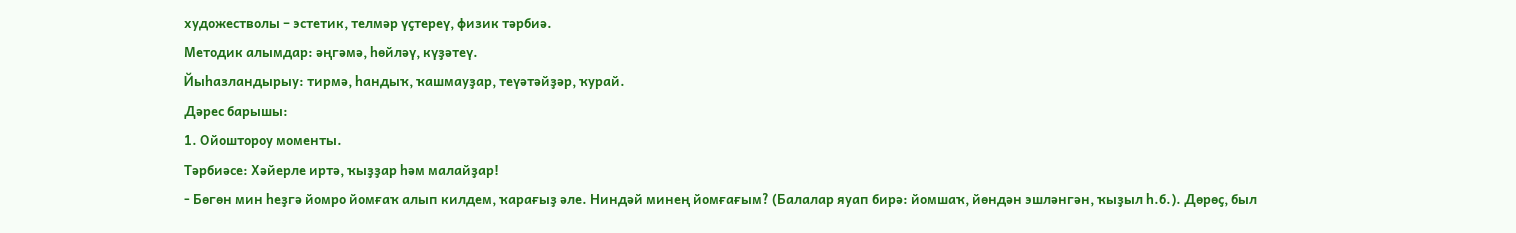художестволы – эстетик, телмәр үҫтереү, физик тәрбиә.
Методик алымдар: әңгәмә, һөйләү, күҙәтеү.
Йыһазландырыу: тирмә, һандыҡ, ҡашмауҙар, теүәтәйҙәр, ҡурай.
Дәрес барышы:
1. Ойоштороу моменты.
Тәрбиәсе: Хәйерле иртә, ҡыҙҙар һәм малайҙар!
- Бөгөн мин һеҙгә йомро йомғаҡ алып килдем, ҡарағыҙ әле. Ниндәй минең йомғағым? (Балалар яуап бирә: йомшаҡ, йөндән эшләнгән, ҡыҙыл һ.б.). Дөрөҫ, был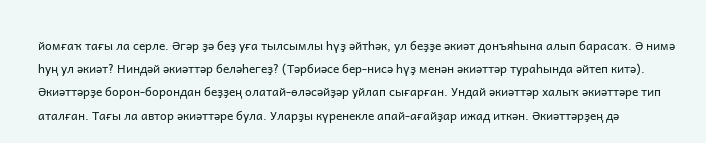йомғаҡ тағы ла серле. Әгәр ҙә беҙ уға тылсымлы һүҙ әйтһәк, ул беҙҙе әкиәт донъяһына алып барасаҡ. Ә нимә һуң ул әкиәт? Ниндәй әкиәттәр беләһегеҙ? (Тәрбиәсе бер-нисә һүҙ менән әкиәттәр тураһында әйтеп китә). Әкиәттәрҙе борон-борондан беҙҙең олатай-өләсәйҙәр уйлап сығарған. Ундай әкиәттәр халыҡ әкиәттәре тип аталған. Тағы ла автор әкиәттәре була. Уларҙы күренекле апай-ағайҙар ижад иткән. Әкиәттәрҙең дә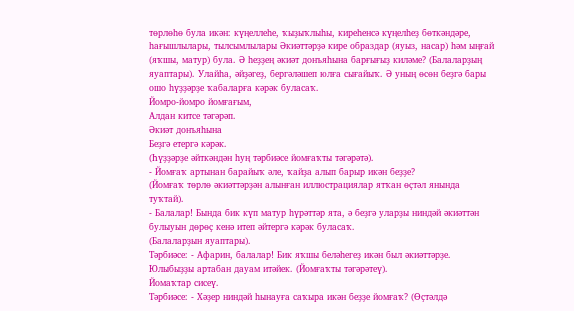төрлөһө була икән: күңеллеһе, ҡыҙыҡлыһы, киреһенсә күңелһеҙ бөткәндәре, һағышлылары, тылсымлылары Әкиәттәрҙә кире образдар (яуыз, насар) һәм ыңғай (яҡшы, матур) була. Ә һеҙҙең әкиәт донъяһына барғығыҙ киләме? (Балаларҙың яуаптары). Улайһа, әйҙәгеҙ, бергәләшеп юлға сығайыҡ. Ә уның өсөн беҙгә бары ошо һүҙҙәрҙе ҡабаларға кәрәк буласаҡ.
Йомро-йомро йомғағым,
Алдан китсе тәгәрәп.
Әкиәт донъяһына
Беҙгә етергә кәрәк.
(Һүҙҙәрҙе әйткәндән һуң тәрбиәсе йомғаҡты тәгәрәтә).
- Йомғаҡ артынан барайыҡ әле, ҡайҙа алып барыр икән беҙҙе?
(Йомғаҡ төрлө әкиәттәрҙән алынған иллюстрациялар ятҡан өҫтәл янында туҡтай).
- Балалар! Бында бик күп матур һүрәттәр ята, ә беҙгә уларҙы ниндәй әкиәттән булыуын дөрөҫ кенә итеп әйтергә кәрәк буласаҡ.
(Балаларҙын яуаптары).
Тәрбиәсе: - Афарин, балалар! Бик яҡшы беләһегеҙ икән был әкиәттәрҙе. Юлыбыҙҙы артабан дауам итәйек. (Йомғаҡты тәгәрәтеү).
Йомаҡтар сисеү.
Тәрбиәсе: - Хәҙер ниндәй һынауға саҡыра икән беҙҙе йомғаҡ? (Өҫтәлдә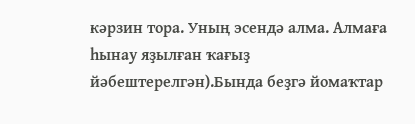кәрзин тора. Уның эсендә алма. Алмаға һынау яҙылған ҡағыҙ йәбештерелгән).Бында беҙгә йомаҡтар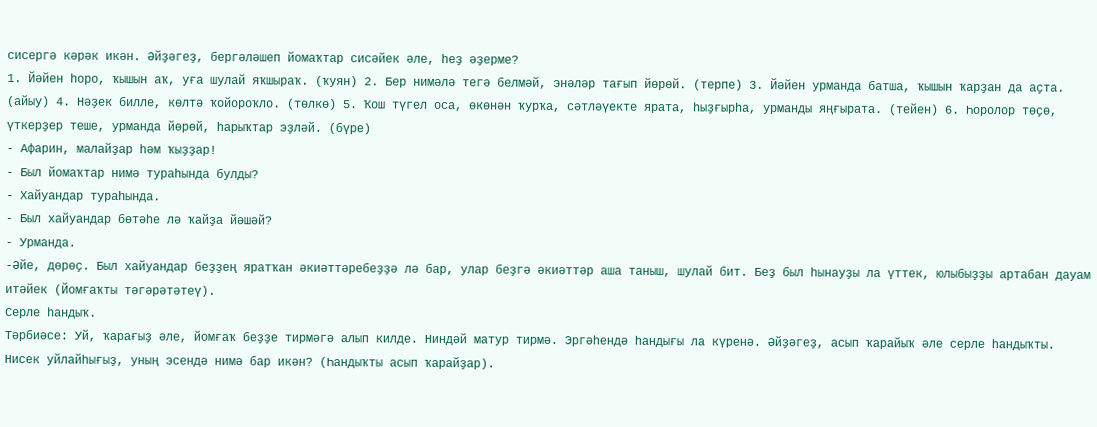сисергә кәрәк икән. Әйҙәгеҙ, бергәләшеп йомаҡтар сисәйек әле, һеҙ әҙерме?
1. Йәйен һоро, ҡышын аҡ, уға шулай яҡшыраҡ. (ҡуян) 2. Бер нимәлә тегә белмәй, энәләр тағып йөрөй. (терпе) 3. Йәйен урманда батша, ҡышын ҡарҙан да аҫта. (айыу) 4. Нәҙек билле, көлтә ҡойороҡло. (төлкө) 5. Ҡош түгел оса, өкөнән ҡурҡа, сәтләүекте ярата, һыҙғырһа, урманды яңғырата. (тейен) 6. Һоролор төҫө, үткерҙер теше, урманда йөрөй, һарыҡтар эҙләй. (бүре)
- Афарин, малайҙар һәм ҡыҙҙар!
- Был йомаҡтар нимә тураһында булды?
- Хайуандар тураһында.
- Был хайуандар бөтәһе лә ҡайҙа йәшәй?
- Урманда.
-Әйе, дөрөҫ. Был хайуандар беҙҙең яратҡан әкиәттәребеҙҙә лә бар, улар беҙгә әкиәттәр аша таныш, шулай бит. Беҙ был һынауҙы ла үттек, юлыбыҙҙы артабан дауам итәйек (Йомғаҡты тәгәрәтәтеү).
Серле һандыҡ.
Тәрбиәсе: Уй, ҡарағыҙ әле, йомғаҡ беҙҙе тирмәгә алып килде. Ниндәй матур тирмә. Эргәһендә һандығы ла күренә. Әйҙәгеҙ, асып ҡарайыҡ әле серле һандыҡты. Нисек уйлайһығыҙ, уның эсендә нимә бар икән? (Һандыҡты асып ҡарайҙар).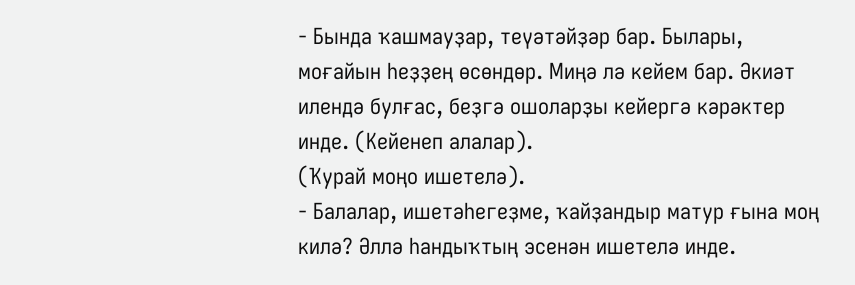- Бында ҡашмауҙар, теүәтәйҙәр бар. Былары, моғайын һеҙҙең өсөндөр. Миңә лә кейем бар. Әкиәт илендә булғас, беҙгә ошоларҙы кейергә кәрәктер инде. (Кейенеп алалар).
(Ҡурай моңо ишетелә).
- Балалар, ишетәһегеҙме, ҡайҙандыр матур ғына моң килә? Әллә һандыҡтың эсенән ишетелә инде.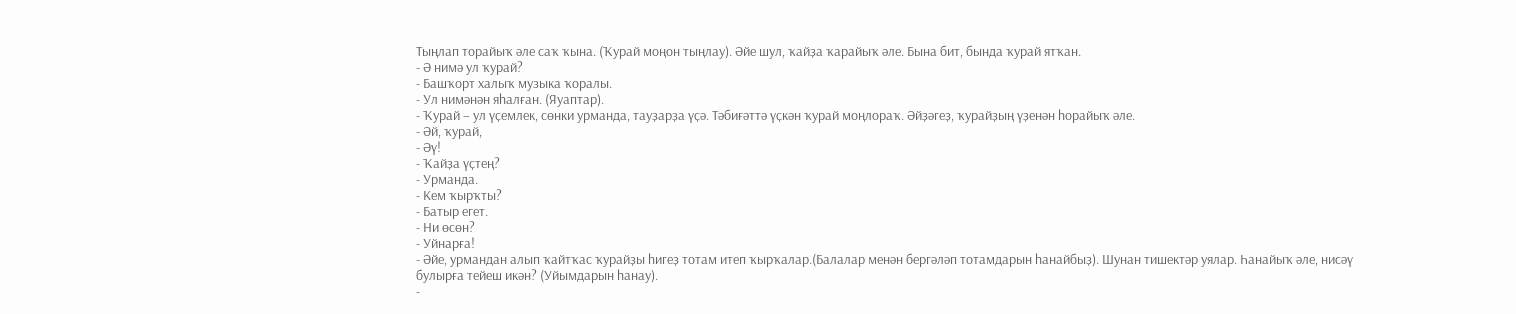Тыңлап торайыҡ әле саҡ ҡына. (Ҡурай моңон тыңлау). Әйе шул, ҡайҙа ҡарайыҡ әле. Бына бит, бында ҡурай ятҡан.
- Ә нимә ул ҡурай?
- Башҡорт халыҡ музыка ҡоралы.
- Ул нимәнән яһалған. (Яуаптар).
- Ҡурай – ул үҫемлек, сөнки урманда, тауҙарҙа үҫә. Тәбиғәттә үҫкән ҡурай моңлораҡ. Әйҙәгеҙ, ҡурайҙың үҙенән һорайыҡ әле.
- Әй, ҡурай,
- Әү!
- Ҡайҙа үҫтең?
- Урманда.
- Кем ҡырҡты?
- Батыр егет.
- Ни өсөн?
- Уйнарға!
- Әйе, урмандан алып ҡайтҡас ҡурайҙы һигеҙ тотам итеп ҡырҡалар.(Балалар менән бергәләп тотамдарын һанайбыҙ). Шунан тишектәр уялар. Һанайыҡ әле, нисәү булырға тейеш икән? (Уйымдарын һанау).
-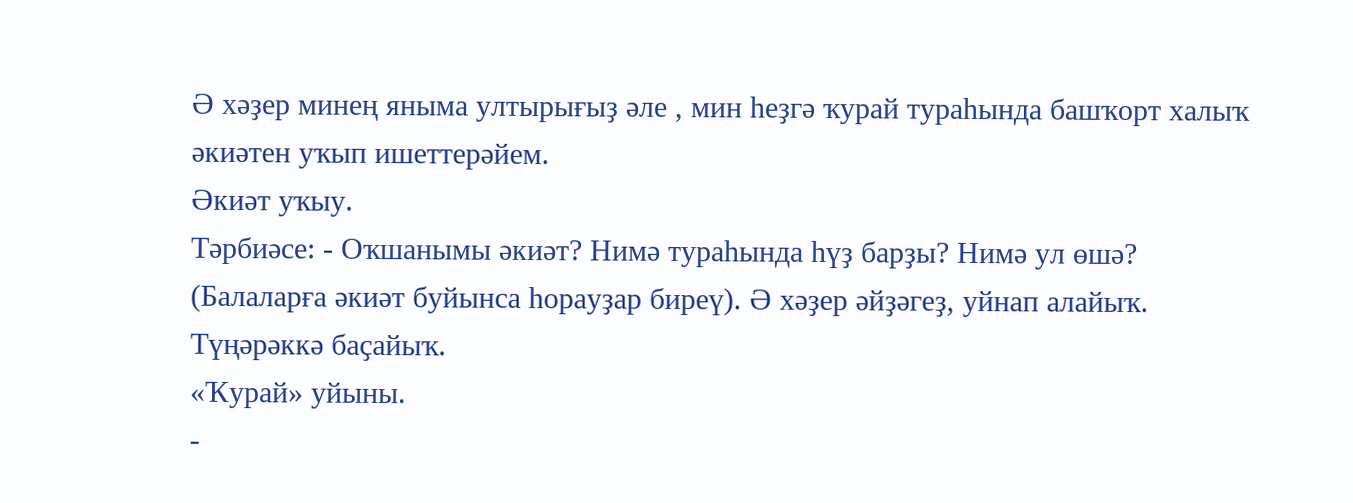Ә хәҙер минең яныма ултырығыҙ әле , мин һеҙгә ҡурай тураһында башҡорт халыҡ әкиәтен уҡып ишеттерәйем.
Әкиәт уҡыу.
Тәрбиәсе: - Оҡшанымы әкиәт? Нимә тураһында һүҙ барҙы? Нимә ул өшә? (Балаларға әкиәт буйынса һорауҙар биреү). Ә хәҙер әйҙәгеҙ, уйнап алайыҡ. Түңәрәккә баҫайыҡ.
«Ҡурай» уйыны.
-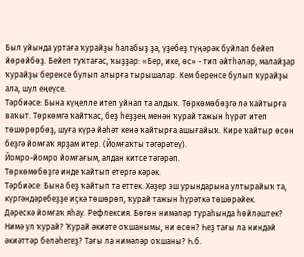Был уйында уртаға ҡурайҙы һалабыҙ ҙа, үҙебеҙ түңәрәк буйлап бейеп йөрөйбөҙ. Бейеп туҡтағас, ҡыҙҙар: «Бер, ике, өс» - тип әйтһәләр, малайҙар ҡурайҙы беренсе булып алырға тырышалар. Кем беренсе булып ҡурайҙы ала, шул еңеүсе.
Тәрбиәсе: Бына күңелле итеп уйнап та алдыҡ. Төркөмөбөҙгә лә ҡайтырға ваҡыт. Төркөмгә ҡайтҡас, беҙ һеҙҙең менән ҡурай тажын һүрәт итеп төшөрөрбөҙ, шуға күрә йәһәт кенә ҡайтырға ашығайыҡ. Кире ҡайтыр өсөн беҙгә йомғаҡ ярҙам итер. (Йомғаҡты тәгәрәтеү).
Йомро-йомро йомғағым, алдан китсе тәгәрәп.
Төркөмөбөҙгә инде ҡайтып етергә кәрәк.
Тәрбиәсе: Бына беҙ ҡайтып та еттек. Хәҙер эш урындарына ултырайыҡ та, күргәндәребеҙҙе иҫкә төшөрөп, ҡурай тажын һүрәткә төшөрәйек.
Дәрескә йомғаҡ яһау. Рефлексия. Бөгөн нимәләр тураһында һөйләштек? Нимә ул ҡурай? Ҡурай әкиәте оҡшанымы, ни өсөн? Һеҙ тағы ла ниндәй әкиәттәр беләһегеҙ? Тағы ла нимәләр оҡшаны? Һ.б.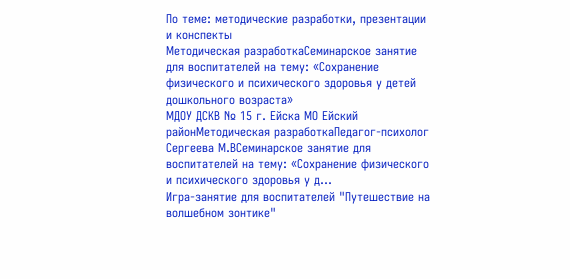По теме: методические разработки, презентации и конспекты
Методическая разработкаСеминарское занятие для воспитателей на тему: «Сохранение физического и психического здоровья у детей дошкольного возраста»
МДОУ ДСКВ № 15 г. Ейска МО Ейский районМетодическая разработкаПедагог-психолог Сергеева М.ВСеминарское занятие для воспитателей на тему: «Сохранение физического и психического здоровья у д...
Игра-занятие для воспитателей "Путешествие на волшебном зонтике"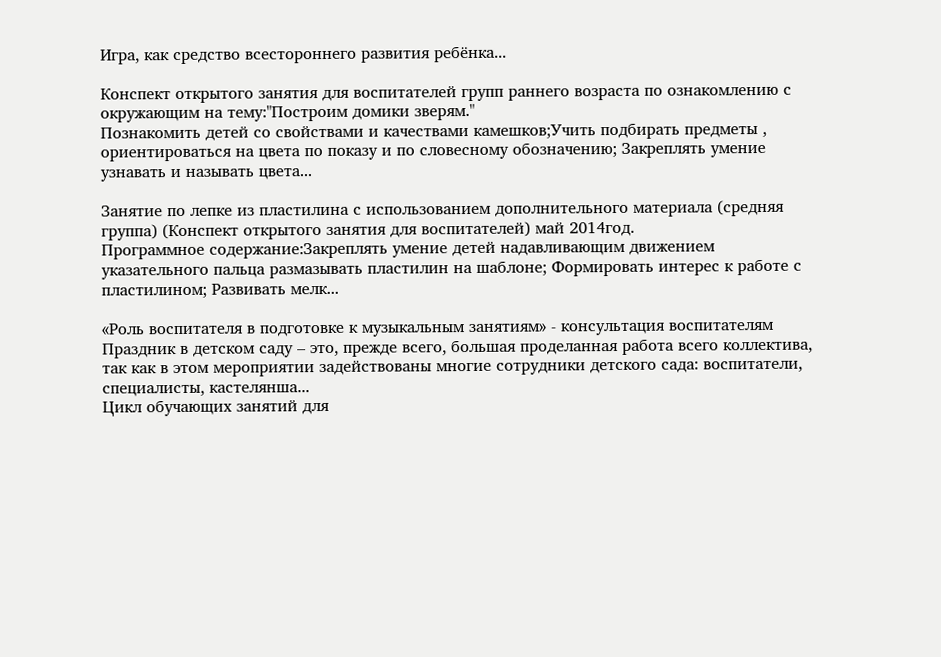Игра, как средство всестороннего развития ребёнка...

Конспект открытого занятия для воспитателей групп раннего возраста по ознакомлению с окружающим на тему:"Построим домики зверям."
Познакомить детей со свойствами и качествами камешков;Учить подбирать предметы , ориентироваться на цвета по показу и по словесному обозначению; Закреплять умение узнавать и называть цвета...

Занятие по лепке из пластилина с использованием дополнительного материала (средняя группа) (Конспект открытого занятия для воспитателей) май 2014год.
Программное содержание:Закреплять умение детей надавливающим движением указательного пальца размазывать пластилин на шаблоне; Формировать интерес к работе с пластилином; Развивать мелк...

«Роль воспитателя в подготовке к музыкальным занятиям» - консультация воспитателям
Праздник в детском саду – это, прежде всего, большая проделанная работа всего коллектива, так как в этом мероприятии задействованы многие сотрудники детского сада: воспитатели, специалисты, кастелянша...
Цикл обучающих занятий для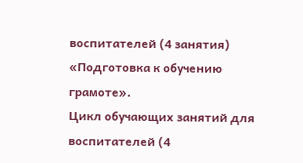воспитателей (4 занятия) «Подготовка к обучению грамоте».
Цикл обучающих занятий для воспитателей (4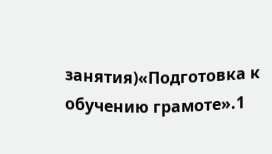занятия)«Подготовка к обучению грамоте».1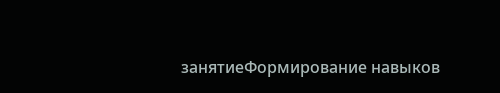занятиеФормирование навыков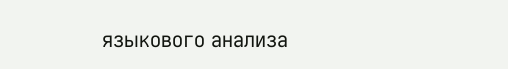языкового анализа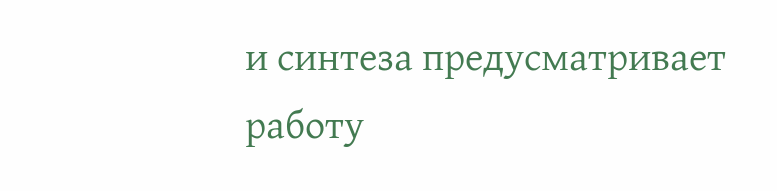и синтеза предусматривает работу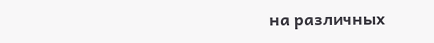на различных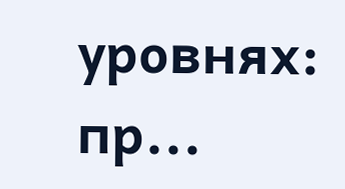уровнях: пр...